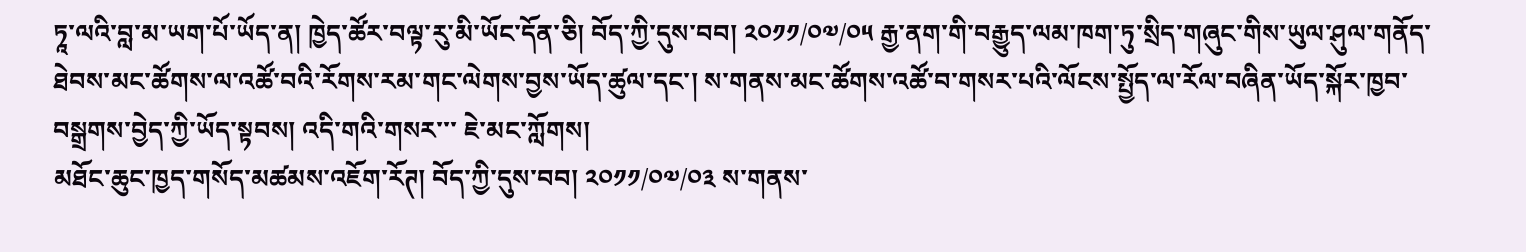ཏཱ་ལའི་བླ་མ་ཡག་པོ་ཡོད་ན། ཁྱེད་ཚོར་བལྟ་རུ་མི་ཡོང་དོན་ཅི། བོད་ཀྱི་དུས་བབ། ༢༠༡༡/༠༧/༠༥ རྒྱ་ནག་གི་བརྒྱུད་ལམ་ཁག་ཏུ་སྲིད་གཞུང་གིས་ཡུལ་ཤུལ་གནོད་ཐེབས་མང་ཚོགས་ལ་འཚོ་བའི་རོགས་རམ་གང་ལེགས་བྱས་ཡོད་ཚུལ་དང་། ས་གནས་མང་ཚོགས་འཚོ་བ་གསར་པའི་ལོངས་སྤྱོད་ལ་རོལ་བཞིན་ཡོད་སྐོར་ཁྱབ་བསྒྲགས་བྱེད་ཀྱི་ཡོད་སྟབས། འདི་གའི་གསར་་་ ཇེ་མང་ཀློགས།
མཐོང་ཆུང་ཁྱད་གསོད་མཚམས་འཇོག་རོཊ། བོད་ཀྱི་དུས་བབ། ༢༠༡༡/༠༧/༠༣ ས་གནས་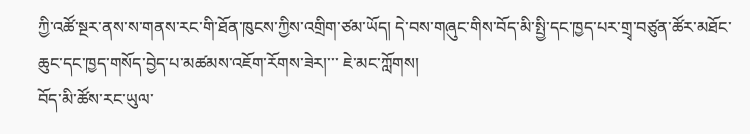ཀྱི་འཚོ་སྔར་ནས་ས་གནས་རང་གི་ཐོན་ཁུངས་ཀྱིས་འགྲིག་ཙམ་ཡོད། དེ་བས་གཞུང་གིས་བོད་མི་སྤྱི་དང་ཁྱད་པར་གྲྭ་བཙུན་ཚོར་མཐོང་ཆུང་དང་ཁྱད་གསོད་བྱེད་པ་མཚམས་འཇོག་རོགས་ཟེར།་་་ ཇེ་མང་ཀློགས།
བོད་མི་ཚོས་རང་ཡུལ་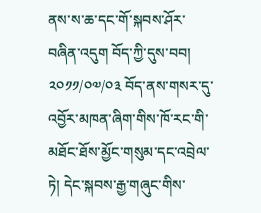ནས་ས་ཆ་དང་གོ་སྐབས་ཤོར་བཞིན་འདུག བོད་ཀྱི་དུས་བབ། ༢༠༡༡/༠༧/༠༣ བོད་ནས་གསར་དུ་འབྱོར་མཁན་ཞིག་གིས་ཁོ་རང་གི་མཐོང་ཐོས་མྱོང་གསུམ་དང་འབྲེལ་ཏེ། དེང་སྐབས་རྒྱ་གཞུང་གིས་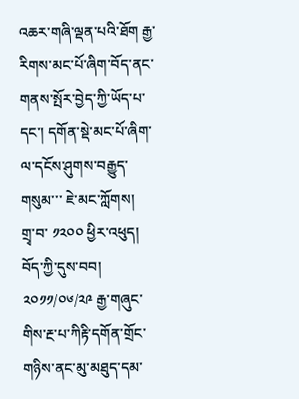འཆར་གཞི་ལྡན་པའི་ཐོག རྒྱ་རིགས་མང་པོ་ཞིག་བོད་ནང་གནས་སྤོར་བྱེད་ཀྱི་ཡོད་པ་དང་། དགོན་སྡེ་མང་པོ་ཞིག་ལ་དངོས་ཤུགས་བརྒྱུད་གསུམ་་་ ཇེ་མང་ཀློགས།
གྲྭ་བ་ ༡༢༠༠ ཕྱིར་འཕུད། བོད་ཀྱི་དུས་བབ། ༢༠༡༡/༠༦/༢༩ རྒྱ་གཞུང་གིས་རྔ་པ་ཀིརྟི་དགོན་གྲོང་གཉིས་ནང་མུ་མཐུད་དམ་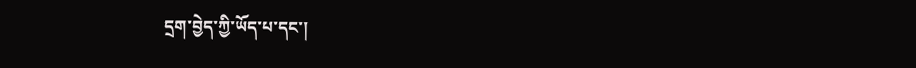དྲག་བྱེད་ཀྱི་ཡོད་པ་དང་།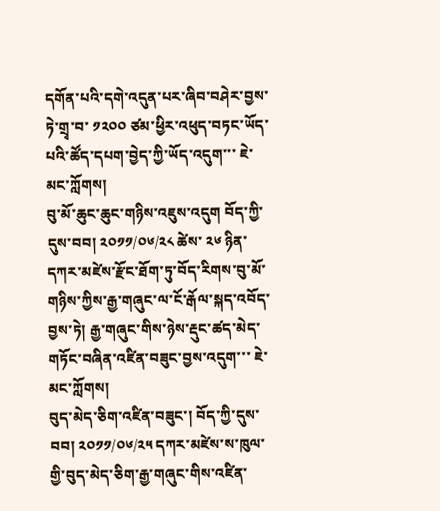དགོན་པའི་དགེ་འདུན་པར་ཞིབ་བཤེར་བྱས་ཏེ་གྲྭ་བ་ ༡༢༠༠ ཙམ་ཕྱིར་འཕུད་བཏང་ཡོད་པའི་ཚོད་དཔག་བྱེད་ཀྱི་ཡོད་འདུག་་་ ཇེ་མང་ཀློགས།
བུ་མོ་ཆུང་ཆུང་གཉིས་འཇུས་འདུག བོད་ཀྱི་དུས་བབ། ༢༠༡༡/༠༦/༢༨ ཚེས་ ༢༦ ཉིན་དཀར་མཛེས་རྫོང་ཐོག་ཏུ་བོད་རིགས་བུ་མོ་གཉིས་ཀྱིས་རྒྱ་གཞུང་ལ་ངོ་རྒོལ་སྐད་འབོད་བྱས་ཏེ། རྒྱ་གཞུང་གིས་ཉེས་རྡུང་ཚད་མེད་གཏོང་བཞིན་འཛིན་བཟུང་བྱས་འདུག་་་ ཇེ་མང་ཀློགས།
བུད་མེད་ཅིག་འཛིན་བཟུང་། བོད་ཀྱི་དུས་བབ། ༢༠༡༡/༠༦/༢༥ དཀར་མཛེས་ས་ཁུལ་གྱི་བུད་མེད་ཅིག་རྒྱ་གཞུང་གིས་འཛིན་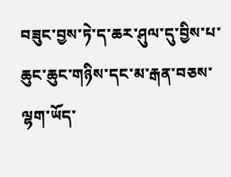བཟུང་བྱས་ཏེ་ད་ཆར་ཤུལ་དུ་བྱིས་པ་ཆུང་ཆུང་གཉིས་དང་མ་རྒན་བཅས་ལྷག་ཡོད་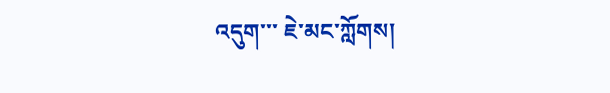འདུག་་་ ཇེ་མང་ཀློགས།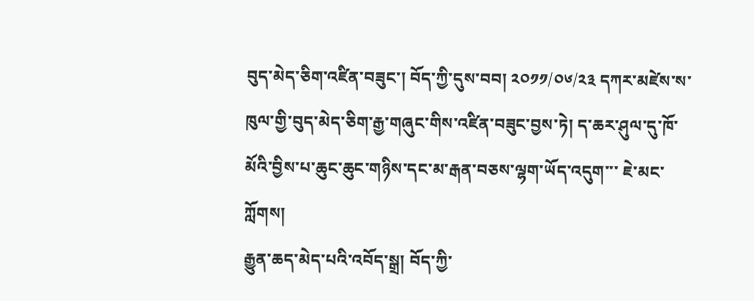བུད་མེད་ཅིག་འཛིན་བཟུང་། བོད་ཀྱི་དུས་བབ། ༢༠༡༡/༠༦/༢༣ དཀར་མཛེས་ས་ཁུལ་གྱི་བུད་མེད་ཅིག་རྒྱ་གཞུང་གིས་འཛིན་བཟུང་བྱས་ཏེ། ད་ཆར་ཤུལ་དུ་ཁོ་མོའི་བྱིས་པ་ཆུང་ཆུང་གཉིས་དང་མ་རྒན་བཅས་ལྷག་ཡོད་འདུག་་་ ཇེ་མང་ཀློགས།
རྒྱུན་ཆད་མེད་པའི་འབོད་སྒྲ། བོད་ཀྱི་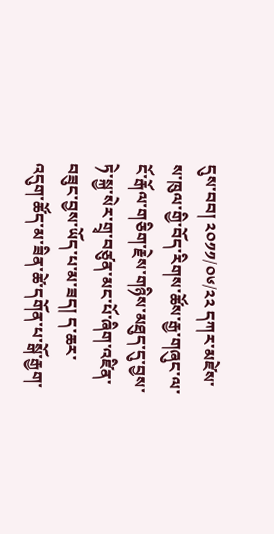དུས་བབ། ༢༠༡༡/༠༦/༢༢ དཀར་མཛེས་ས་ཁུལ་གྱི་བོད་རིགས་ཚོས་རྒྱ་གཞུང་ལ་ངོ་རྒོལ་གཅིག་རྗེས་གཉིས་མཐུད་དུ་བྱས་ཏེ་སྐྱ་སེར་གྲྭ་བཙུན་མང་པོ་ཞིག་འཛིན་བཟུང་བྱས་ཡོད་པ་མ་ཟད། ད་ཆར་འདུག་ཚོད་མ་ཟིན་ཚེ་དགོན་པ་སྒོ་རྒྱག་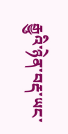རྒྱུའི་ཉེན་བརྡ་ཡང་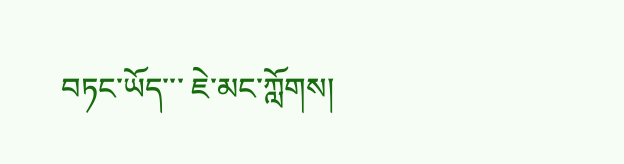བཏང་ཡོད་་་ ཇེ་མང་ཀློགས།